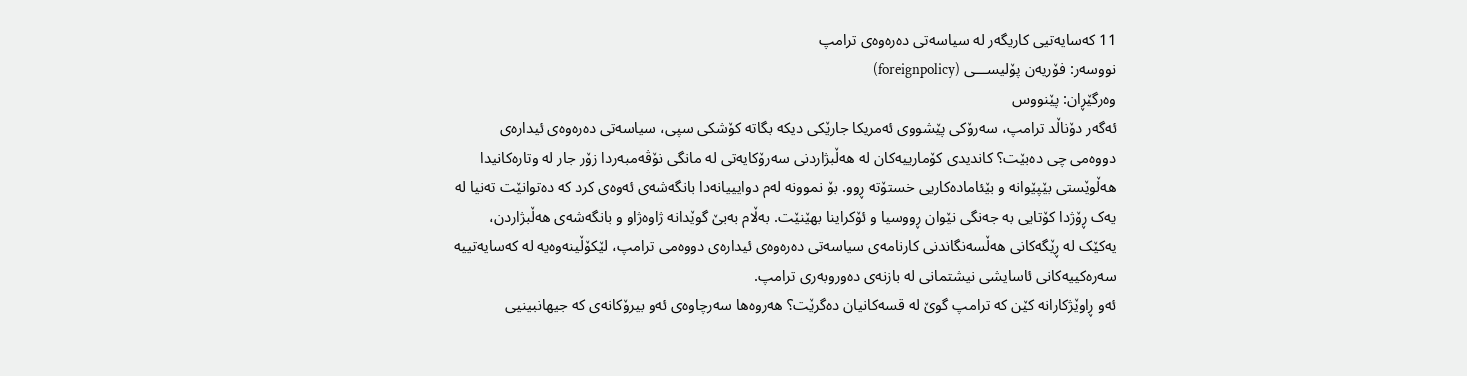11 کەسایەتیی کاریگەر لە سیاسەتی دەرەوەی ترامپ
نووسەر: فۆریەن پۆلیســـی (foreignpolicy)
وەرگێڕان: پێنووس
ئەگەر دۆناڵد ترامپ، سەرۆکی پێشووی ئەمریکا جارێکی دیکە بگاتە کۆشکی سپی، سیاسەتی دەرەوەی ئیدارەی دووەمی چی دەبێت؟ کاندیدی کۆمارییەکان لە هەڵبژاردنی سەرۆکایەتی لە مانگی نۆڤەمبەردا زۆر جار لە وتارەکانیدا هەڵوێستی بێپێوانە و بێئامادەکاریی خستۆتە ڕوو. بۆ نموونە لەم دوایییانەدا بانگەشەی ئەوەی کرد کە دەتوانێت تەنیا لە یەک ڕۆژدا کۆتایی بە جەنگی نێوان ڕووسیا و ئۆکراینا بهێنێت. بەڵام بەبێ گوێدانە ژاوەژاو و بانگەشەی هەڵبژاردن، یەکێک لە ڕێگەکانی هەڵسەنگاندنی کارنامەی سیاسەتی دەرەوەی ئیدارەی دووەمی ترامپ، لێکۆڵینەوەیە لە کەسایەتییە سەرەکییەکانی ئاسایشی نیشتمانی لە بازنەی دەوروبەری ترامپ.
ئەو ڕاوێژکارانە کێن کە ترامپ گوێ لە قسەکانیان دەگرێت؟ هەروەها سەرچاوەی ئەو بیرۆکانەی کە جیهانبینیی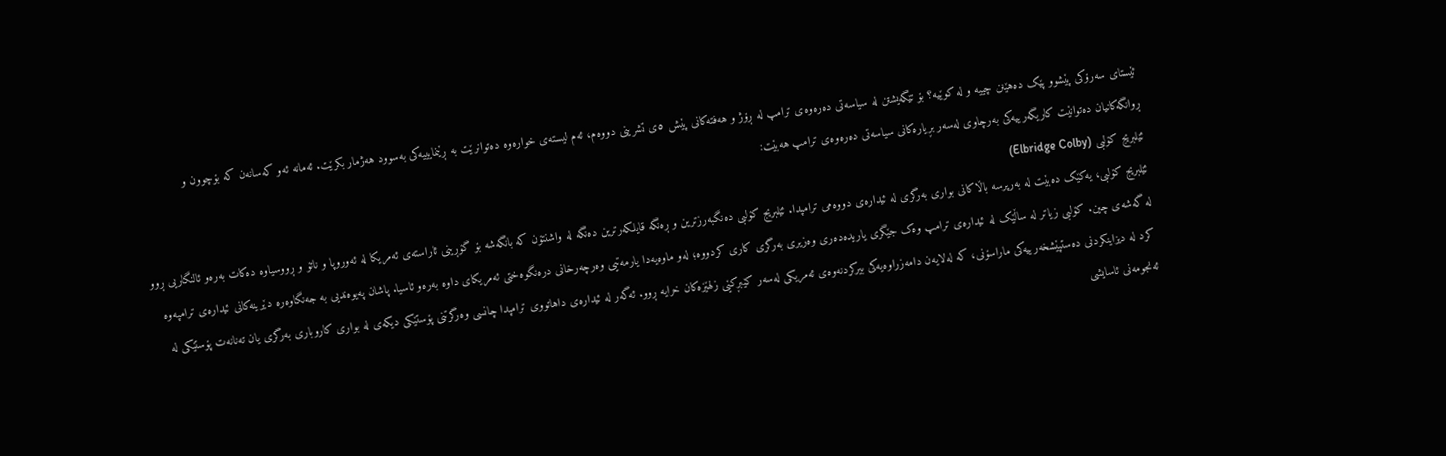ئێستای سەرۆکی پێشوو پێک دەهێنن چییە و لە کوێیە؟ بۆ تێگەیشتن لە سیاسەتی دەرەوەی ترامپ لە ڕۆژ و هەفتەکانی پێش ٥ی تشرینی دووەم، ئەم لیستەی خوارەوە دەتوانرێت بە ڕێنمایییەکی بەسوود هەژمار بکرێت. ئەمانە ئەو کەسانەن کە بۆچوون و ڕوانگەکانیان دەتوانێت کاریگەرییەکی بەرچاوی لەسەر بڕیارەکانی سیاسەتی دەرەوەی ترامپ هەبێت:
ئێلبریج کۆلبی (Elbridge Colby)
ئێلبریج کۆلبی، یەکێک دەبێت لە بەرپرسە باڵاکانی بواری بەرگری لە ئیدارەی دووەمی ترامپدا. ئێلبریج کۆلبی دەنگبەرزترین و ڕەنگە قایلکەرترین دەنگە لە واشنتۆن کە بانگەشە بۆ گۆڕینی ئاراستەی ئەمریکا لە ئەوروپا و ناتۆ و ڕووسیاوە دەکات بەرەو ئالنگاریی ڕوو لە گەشەی چین. کۆلبی زیاتر لە ساڵێک لە ئیدارەی ترامپ وەک جێگری یاریدەدەری وەزیری بەرگری کاری کردووە؛ لەو ماوەیەدا یارمەتیی وەرچەرخانی درەنگوەختی ئەمریکای داوە بەرەو ئاسیا. پاشان پەیوەندیی بە جەنگاوەرە دێرینەکانی ئیدارەی ترامپەوە کرد لە دیزاینکردنی دەستپێشخەرییەکی ماراسۆنی، کە لەلایەن دامەزراوەیەکی بیرکردنەوەی ئەمریکی لەسەر کێبڕکێی زلهێزەکان خرایە ڕوو. ئەگەر لە ئیدارەی داهاتووی ترامپدا چانسی وەرگرتنی پۆستێکی دیکەی لە بواری کاروباری بەرگری یان تەنانەت پۆستێکی لە ئەنجومەنی ئاسایشی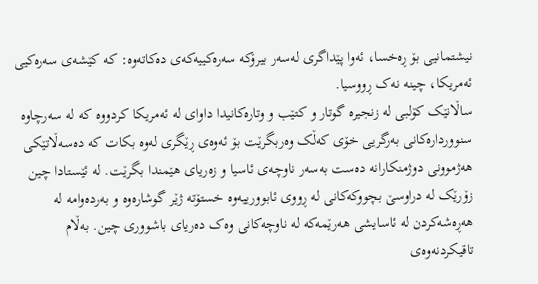نیشتمانیی بۆ ڕەخسا، ئەوا پێداگری لەسەر بیرۆکە سەرەکییەکەی دەکاتەوە: کە کێشەی سەرەکیی ئەمریکا، چینە نەک ڕووسیا.
ساڵانێک کۆلبی لە زنجیرە گوتار و کتێب و وتارەکانیدا داوای لە ئەمریکا کردووە کە لە سەرچاوە سنووردارەکانی بەرگریی خۆی کەڵک وەربگرێت بۆ ئەوەی ڕێگری لەوە بکات کە دەسەڵاتێکی هەژموونی دوژمنکارانە دەست بەسەر ناوچەی ئاسیا و زەریای هێمندا بگرێت. لە ئێستادا چین زۆرێک لە دراوسێ بچووکەکانی لە ڕووی ئابوورییەوە خستۆتە ژێر گوشارەوە و بەردەوامە لە هەڕەشەکردن لە ئاسایشی هەرێمەکە لە ناوچەکانی وەک دەریای باشووری چین. بەڵام تاقیکردنەوەی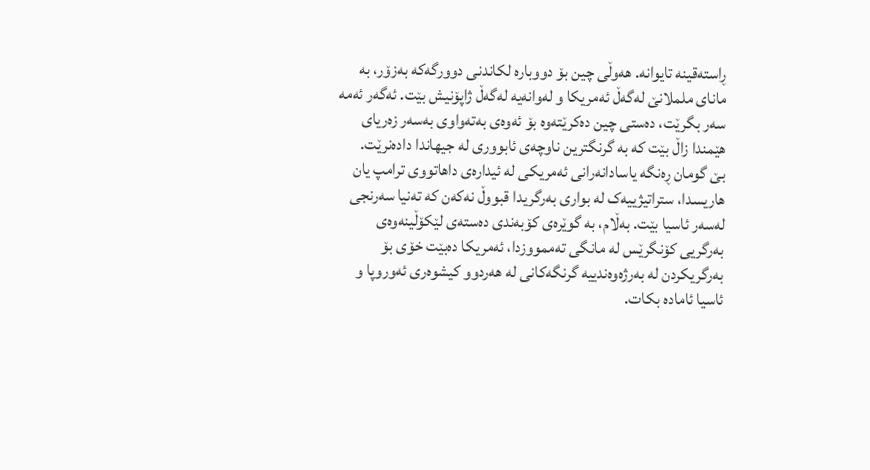ڕاستەقینە تایوانە. هەوڵی چین بۆ دووبارە لکاندنی دوورگەکە بەزۆر، بە مانای ململانێ لەگەڵ ئەمریکا و لەوانەیە لەگەڵ ژاپۆنیش بێت. ئەگەر ئەمە سەر بگرێت، دەستی چین دەکرێتەوە بۆ ئەوەی بەتەواوی بەسەر زەریای هێمندا زاڵ بێت کە بە گرنگترین ناوچەی ئابووری لە جیهاندا دادەنرێت.
بێ گومان ڕەنگە یاسادانەرانی ئەمریکی لە ئیدارەی داهاتووی ترامپ یان هاریسدا، ستراتیژییەک لە بواری بەرگریدا قبووڵ نەکەن کە تەنیا سەرنجی لەسەر ئاسیا بێت. بەڵام، بە گوێرەی کۆبەندی دەستەی لێکۆڵینەوەی بەرگریی کۆنگرێس لە مانگی تەممووزدا، ئەمریکا دەبێت خۆی بۆ بەرگریکردن لە بەرژەوەندییە گرنگەکانی لە هەردوو کیشوەری ئەوروپا و ئاسیا ئامادە بکات.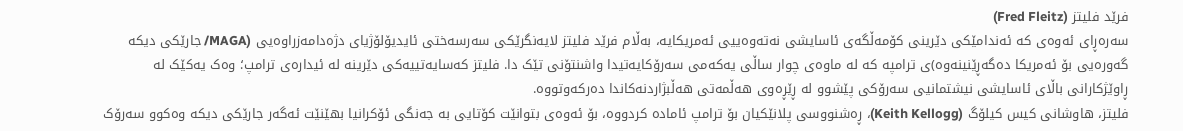فرێد فلیتز (Fred Fleitz)
سەرەڕای ئەوەی کە ئەندامێکی دێرینی کۆمەڵگەی ئاسایشی نەتەوەییی ئەمریکایە، بەڵام فرێد فلیتز لایەنگرێکی سەرسەختی ئایدیۆلۆژیای دژەدامەزراوەیی (MAGA/ جارێکی دیکە گەورەیی بۆ ئەمریکا دەگەڕێنینەوە)ی ترامپە کە لە ماوەی چوار ساڵی یەکەمی سەرۆکایەتیدا واشنتۆنی تێک دا. فلیتز کەسایەتییەکی دێرینە لە ئیدارەی ترامپ؛ وەک یەکێک لە ڕاوێژکارانی باڵای ئاسایشی نیشتمانیی سەرۆکی پێشوو لە ڕێڕەوی هەڵمەتی هەڵبژاردنەکاندا دەرکەوتووە.
فلیتز، هاوشانی کیس کیلۆگ (Keith Kellogg)، ڕەشنووسی پلانێکیان بۆ ترامپ ئامادە کردووە، بۆ ئەوەی بتوانێت کۆتایی بە جەنگی ئۆکرانیا بهێنێت ئەگەر جارێکی دیکە وەکوو سەرۆک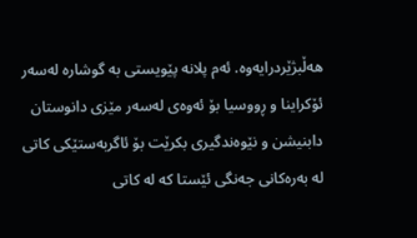هەڵبژێردرایەوە. ئەم پلانە پێویستی بە گوشارە لەسەر ئۆکراینا و ڕووسیا بۆ ئەوەی لەسەر مێزی دانوستان دابنیشن و نێوەندگیری بکرێت بۆ ئاگربەستێکی کاتی لە بەرەکانی جەنگی ئێستا کە لە کاتی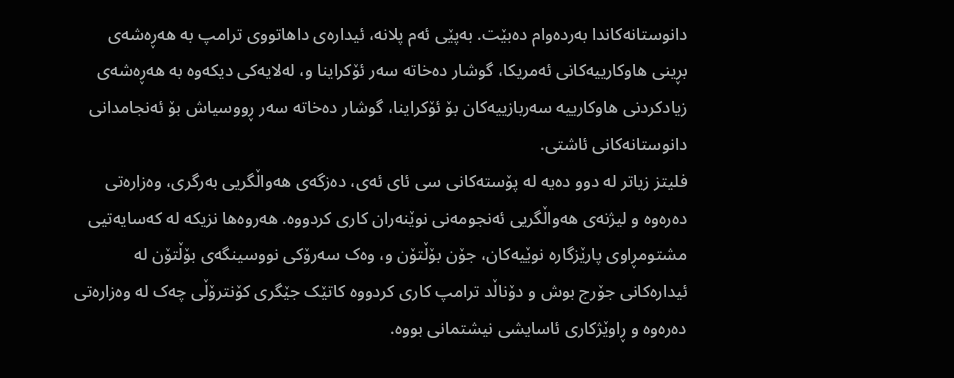دانوستانەکاندا بەردەوام دەبێت. بەپێی ئەم پلانە، ئیدارەی داهاتووی ترامپ بە هەڕەشەی بڕینی هاوکارییەکانی ئەمریکا، گوشار دەخاتە سەر ئۆکراینا و، لەلایەکی دیکەوە بە هەڕەشەی زیادکردنی هاوکارییە سەربازییەکان بۆ ئۆکراینا، گوشار دەخاتە سەر ڕووسیاش بۆ ئەنجامدانی دانوستانەکانی ئاشتی.
فلیتز زیاتر لە دوو دەیە لە پۆستەکانی سی ئای ئەی، دەزگەی هەواڵگریی بەرگری، وەزارەتی دەرەوە و لیژنەی هەواڵگریی ئەنجومەنی نوێنەران کاری کردووە. هەروەها نزیکە لە کەسایەتیی مشتومڕاوی پارێزگارە نوێیەکان، جۆن بۆڵتۆن و، وەک سەرۆکی نووسینگەی بۆڵتۆن لە ئیدارەکانی جۆرج بوش و دۆناڵد ترامپ کاری کردووە کاتێک جێگری کۆنترۆڵی چەک لە وەزارەتی دەرەوە و ڕاوێژکاری ئاسایشی نیشتمانی بووە.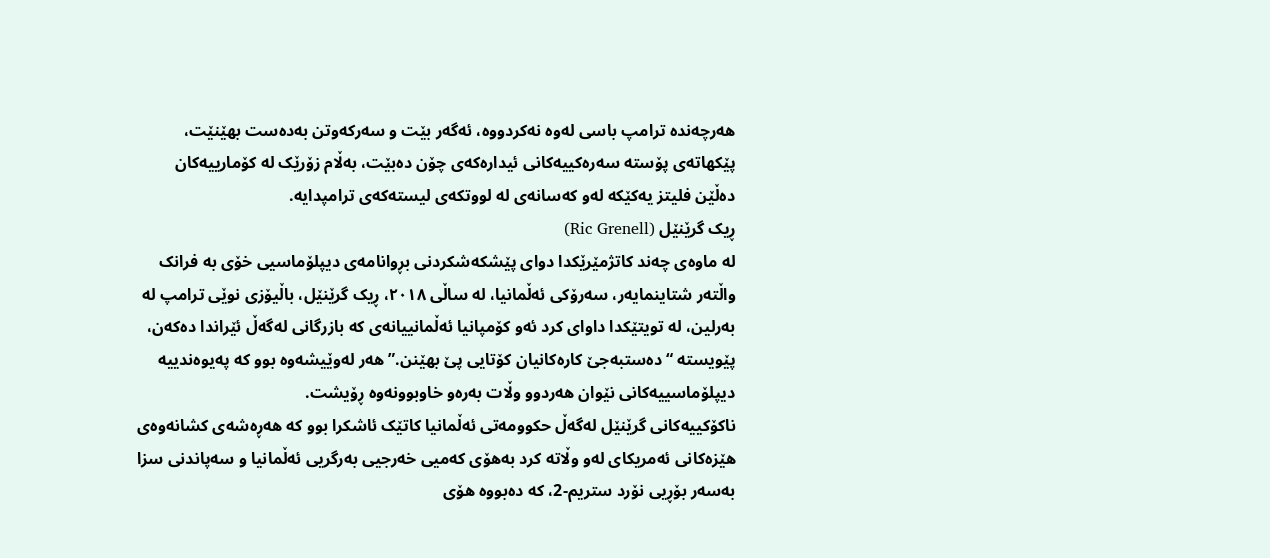هەرچەندە ترامپ باسی لەوە نەکردووە، ئەگەر بێت و سەرکەوتن بەدەست بهێنێت، پێکهاتەی پۆستە سەرەکییەکانی ئیدارەکەی چۆن دەبێت، بەڵام زۆرێک لە کۆمارییەکان دەڵێن فلیتز یەکێکە لەو کەسانەی لە لووتکەی لیستەکەی ترامپدایە.
ڕیک گرێنێل (Ric Grenell)
لە ماوەی چەند کاتژمێرێکدا دوای پێشکەشکردنی بڕوانامەی دیپلۆماسیی خۆی بە فرانک واڵتەر شتاینمایەر، سەرۆکی ئەڵمانیا، لە ساڵی ٢٠١٨، ڕیک گرێنێل، باڵیۆزی نوێی ترامپ لە بەرلین، لە تویتێکدا داوای کرد ئەو کۆمپانیا ئەڵمانییانەی کە بازرگانی لەگەڵ ئێراندا دەکەن، پێویستە “دەستبەجێ کارەکانیان کۆتایی پێ بهێنن.” هەر لەوێیشەوە بوو کە پەیوەندییە دیپلۆماسییەکانی نێوان هەردوو وڵات بەرەو خاوبوونەوە ڕۆیشت.
ناکۆکییەکانی گرێنێل لەگەڵ حکوومەتی ئەڵمانیا کاتێک ئاشکرا بوو کە هەڕەشەی کشانەوەی هێزەکانی ئەمریکای لەو وڵاتە کرد بەهۆی کەمیی خەرجیی بەرگریی ئەڵمانیا و سەپاندنی سزا بەسەر بۆڕیی نۆرد ستریم-2، کە دەبووە هۆی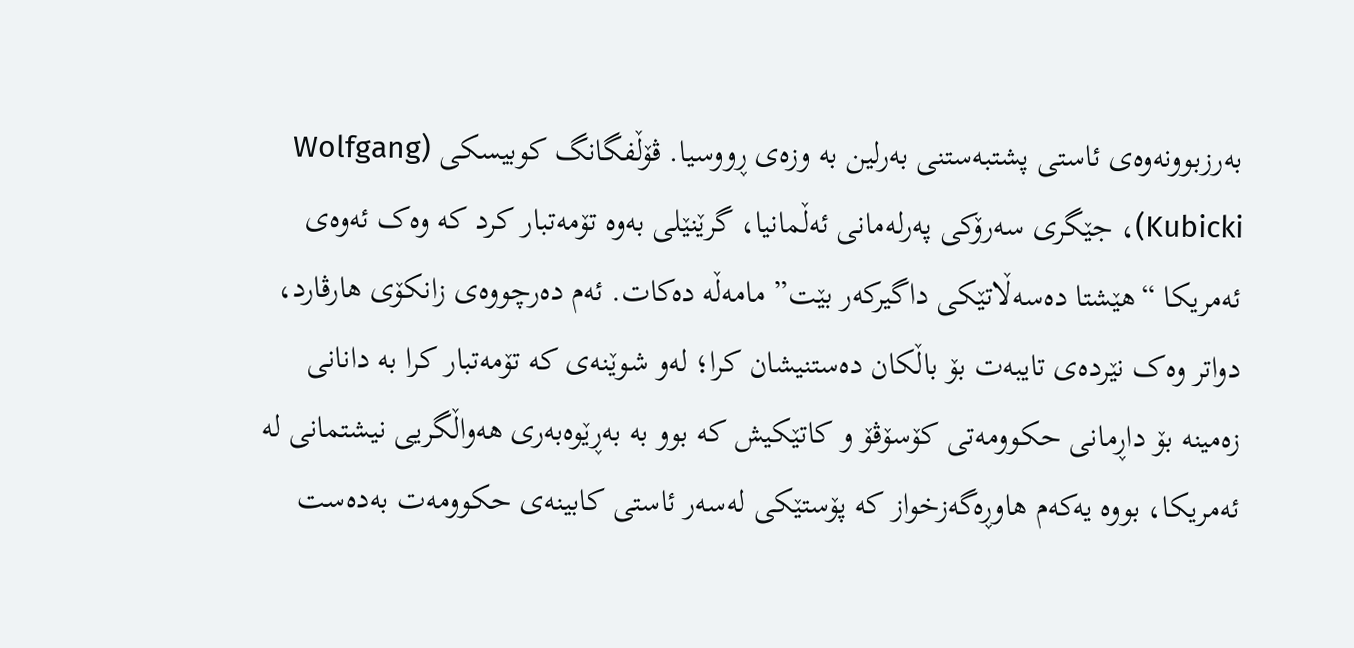بەرزبوونەوەی ئاستی پشتبەستنی بەرلین بە وزەی ڕووسیا. ڤۆڵفگانگ کوبیسکی (Wolfgang Kubicki)، جێگری سەرۆکی پەرلەمانی ئەڵمانیا، گرێنێلی بەوە تۆمەتبار کرد کە وەک ئەوەی ئەمریکا “هێشتا دەسەڵاتێکی داگیرکەر بێت” مامەڵە دەکات. ئەم دەرچووەی زانکۆی هارڤارد، دواتر وەک نێردەی تایبەت بۆ باڵکان دەستنیشان کرا؛ لەو شوێنەی کە تۆمەتبار کرا بە دانانی زەمینە بۆ داڕمانی حکوومەتی کۆسۆڤۆ و کاتێکیش کە بوو بە بەڕێوەبەری هەواڵگریی نیشتمانی لە ئەمریکا، بووە یەکەم هاوڕەگەزخواز کە پۆستێکی لەسەر ئاستی کابینەی حکوومەت بەدەست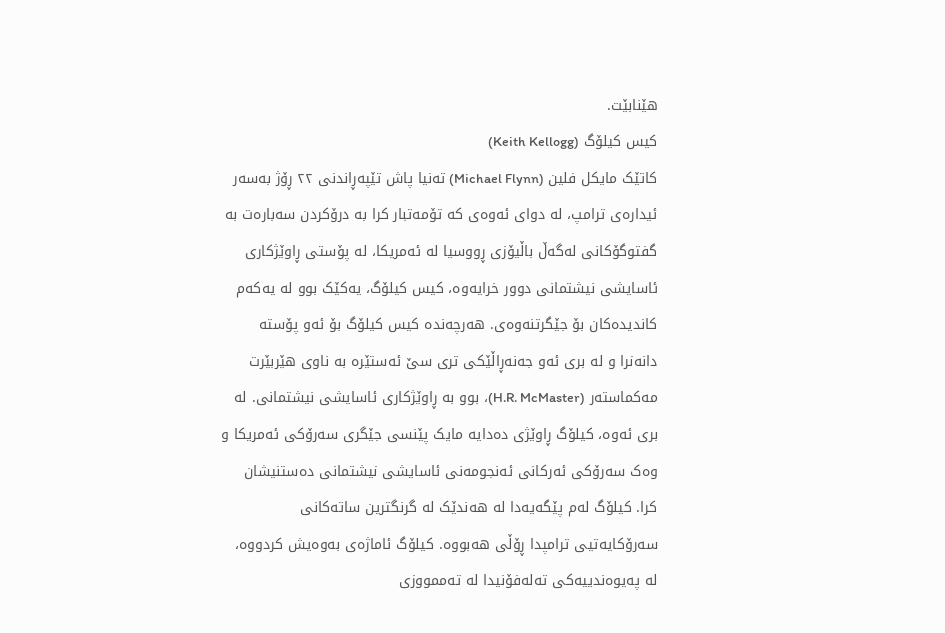هێنابێت.
کیس کیلۆگ (Keith Kellogg)
کاتێک مایکل فلین (Michael Flynn) تەنیا پاش تێپەڕاندنی ٢٢ ڕۆژ بەسەر ئیدارەی ترامپ، لە دوای ئەوەی کە تۆمەتبار کرا بە درۆکردن سەبارەت بە گفتوگۆکانی لەگەڵ باڵیۆزی ڕووسیا لە ئەمریکا، لە پۆستی ڕاوێژکاری ئاسایشی نیشتمانی دوور خرایەوە، کیس کیلۆگ، یەکێک بوو لە یەکەم کاندیدەکان بۆ جێگرتنەوەی. هەرچەندە کیس کیلۆگ بۆ ئەو پۆستە دانەنرا و لە بری ئەو جەنەڕاڵێکی تری سێ ئەستێرە بە ناوی هێربێرت مەکماستەر (H.R. McMaster)، بوو بە ڕاوێژکاری ئاسایشی نیشتمانی. لە بری ئەوە، کیلۆگ ڕاوێژی دەدایە مایک پێنسی جێگری سەرۆکی ئەمریکا و وەک سەرۆکی ئەرکانی ئەنجومەنی ئاسایشی نیشتمانی دەستنیشان کرا. کیلۆگ لەم پێگەیەدا لە هەندێک لە گرنگترین ساتەکانی سەرۆکایەتیی ترامپدا ڕۆڵی هەبووە. کیلۆگ ئاماژەی بەوەیش کردووە، لە پەیوەندییەکی تەلەفۆنیدا لە تەممووزی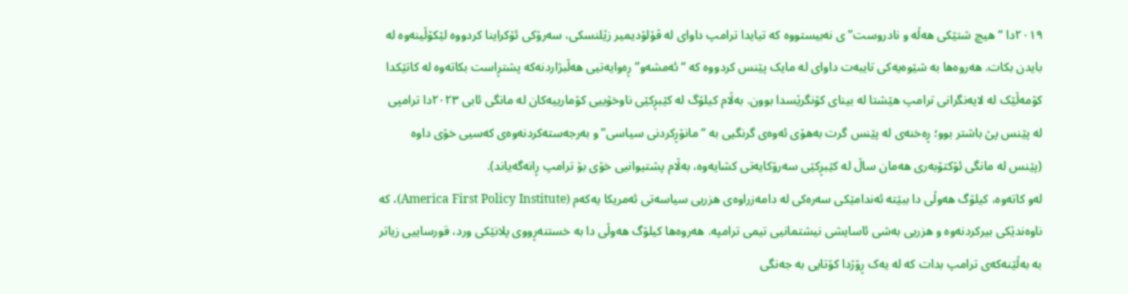٢٠١٩دا “هیچ شتێکی هەڵە و نادروست”ی نەبیستووە کە تیایدا ترامپ داوای لە ڤۆلۆدیمیر زێلنسکی، سەرۆکی ئۆکراینا کردووە لێکۆڵینەوە لە بایدن بکات. هەروەها بە شێوەیەکی تایبەت داوای لە مایک پێنس کردووە کە “ئەمشەو” ڕەوایەتیی هەڵبژاردنەکە پشتڕاست بکاتەوە لە کاتێکدا کۆمەڵێک لە لایەنگرانی ترامپ هێشتا لە بینای کۆنگرێسدا بوون. بەڵام کیلۆگ لە کێبڕکێی ناوخۆییی کۆمارییەکان لە مانگی ئابی ٢٠٢٣دا ترامپی لە پێنس پێ باشتر بوو؛ ڕەخنەی لە پێنس گرت بەهۆی ئەوەی گرنگیی بە “مانۆڕکردنی سیاسی” و بەرجەستەکردنەوەی کەسیی خۆی داوە (پێنس لە مانگی ئۆکتۆبەری هەمان ساڵ لە کێبڕکێی سەرۆکایەتی کشایەوە، بەڵام پشتیوانیی خۆی بۆ ترامپ ڕانەگەیاند).
لەو کاتەوە، کیلۆگ هەوڵی دا ببێتە ئەندامێکی سەرەکی لە دامەزراوەی هزریی سیاسەتی ئەمریکا یەکەم (America First Policy Institute)، کە ناوەندێکی بیرکردنەوە و هزریی بەشی ئاسایشی نیشتمانیی تیمی ترامپە. هەروەها کیلۆگ هەوڵی دا بە خستنەڕووی پلانێکی ورد، قورساییی زیاتر بە بەڵێنەکەی ترامپ بدات کە لە یەک ڕۆژدا کۆتایی بە جەنگی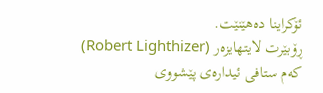ئۆکراینا دەهێنێت.
ڕۆبێرت لایتهایزەر (Robert Lighthizer)
کەم ستافی ئیدارەی پێشووی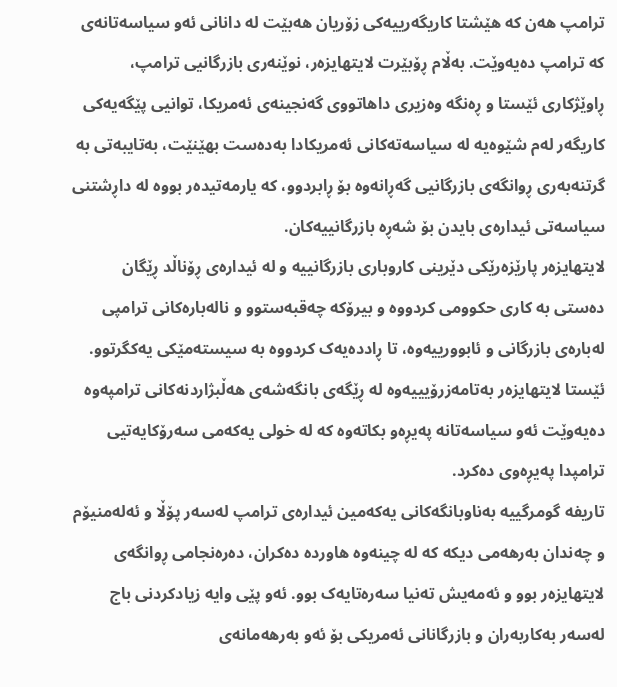ترامپ هەن کە هێشتا کاریگەرییەکی زۆریان هەبێت لە دانانی ئەو سیاسەتانەی کە ترامپ دەیەوێت. بەڵام ڕۆبێرت لایتهایزەر، نوێنەری بازرگانیی ترامپ، ڕاوێژکاری ئێستا و ڕەنگە وەزیری داهاتووی گەنجینەی ئەمریکا، توانیی پێگەیەکی کاریگەر لەم شێوەیە لە سیاسەتەکانی ئەمریکادا بەدەست بهێنێت، بەتایبەتی بە گرتنەبەری ڕوانگەی بازرگانیی گەڕانەوە بۆ ڕابردوو، کە یارمەتیدەر بووە لە داڕشتنی سیاسەتی ئیدارەی بایدن بۆ شەڕە بازرگانییەکان.
لایتهایزەر پارێزەرێکی دێرینی کاروباری بازرگانییە و لە ئیدارەی ڕۆناڵد ڕێگان دەستی بە کاری حکوومی کردووە و بیرۆکە چەقبەستوو و نالەبارەکانی ترامپی لەبارەی بازرگانی و ئابوورییەوە، تا ڕاددەیەک کردووە بە سیستەمێکی یەکگرتوو. ئێستا لایتهایزەر بەتامەزرۆیییەوە لە ڕێگەی بانگەشەی هەڵبژاردنەکانی ترامپەوە دەیەوێت ئەو سیاسەتانە پەیڕەو بکاتەوە کە لە خولی یەکەمی سەرۆکایەتیی ترامپدا پەیڕەوی دەکرد.
تاریفە گومرگییە بەناوبانگەکانی یەکەمین ئیدارەی ترامپ لەسەر پۆڵا و ئەلەمنیۆم و چەندان بەرهەمی دیکە کە لە چینەوە هاوردە دەکران، دەرەنجامی ڕوانگەی لایتهایزەر بوو و ئەمەیش تەنیا سەرەتایەک بوو. ئەو پێی وایە زیادکردنی باج لەسەر بەکاربەران و بازرگانانی ئەمریکی بۆ ئەو بەرهەمانەی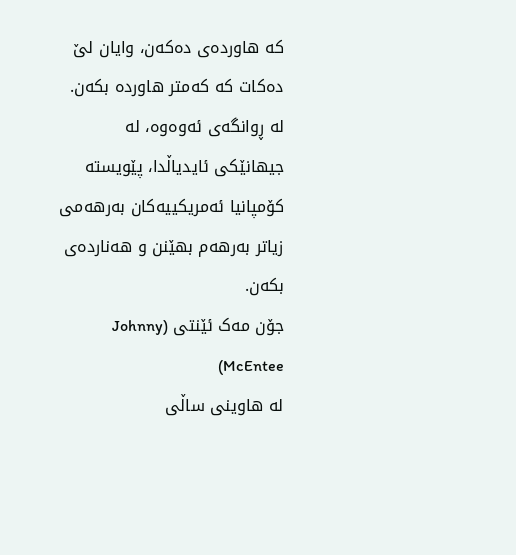کە هاوردەی دەکەن، وایان لێ دەکات کە کەمتر هاوردە بکەن. لە ڕوانگەی ئەوەوە، لە جیهانێکی ئایدیاڵدا، پێویستە کۆمپانیا ئەمریکییەکان بەرهەمی زیاتر بەرهەم بهێنن و هەناردەی بکەن.
جۆن مەک ئێنتی (Johnny McEntee)
لە هاوینی ساڵی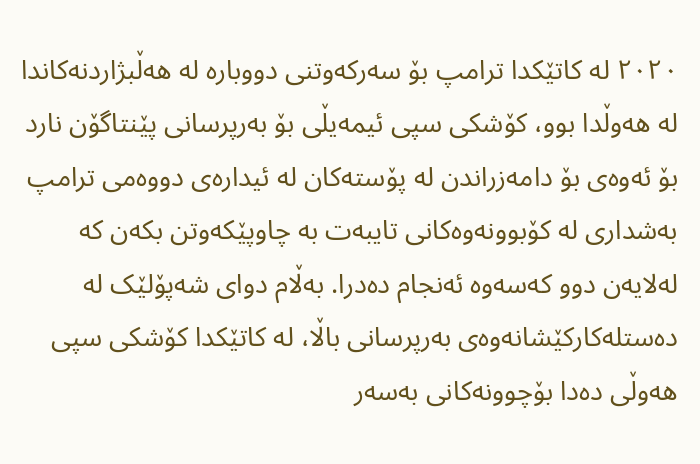٢٠٢٠ لە کاتێکدا ترامپ بۆ سەرکەوتنی دووبارە لە هەڵبژاردنەکاندا لە هەوڵدا بوو، کۆشکی سپی ئیمەیڵی بۆ بەرپرسانی پێنتاگۆن نارد بۆ ئەوەی بۆ دامەزراندن لە پۆستەکان لە ئیدارەی دووەمی ترامپ بەشداری لە کۆبوونەوەکانی تایبەت بە چاوپێکەوتن بکەن کە لەلایەن دوو کەسەوە ئەنجام دەدرا. بەڵام دوای شەپۆلێک لە دەستلەکارکێشانەوەی بەرپرسانی باڵا، لە کاتێکدا کۆشکی سپی هەوڵی دەدا بۆچوونەکانی بەسەر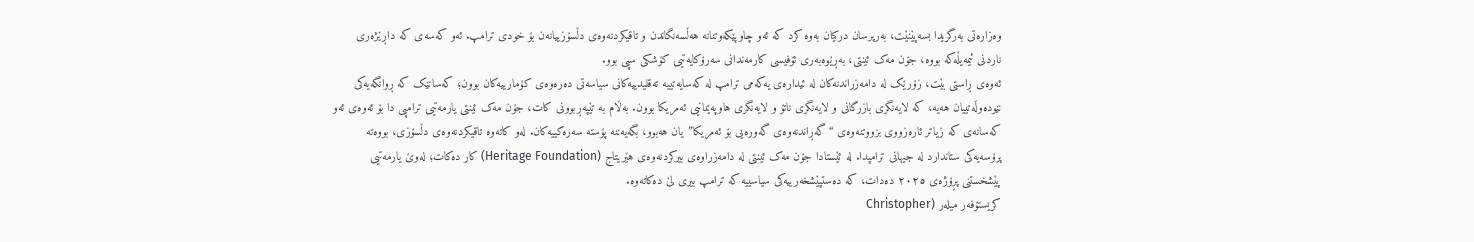وەزارەتی بەرگریدا بسەپێنێت، بەرپرسان درکیان بەوە کرد کە ئەو چاوپێکەوتنانە هەڵسەنگاندن و تاقیکردنەوەی دڵسۆزییانەن بۆ خودی ترامپ. ئەو کەسەی کە داڕێژەری ناردنی ئیمەیڵەکە بووە، جۆن مەک ئینتی، بەڕێوەبەری ئۆفیسی کارمەندانی سەرۆکایەتیی کۆشکی سپی بوو.
ئەوەی ڕاستی بێت، زۆرێک لە دامەزراندنەکان لە ئیدارەی یەکەمی ترامپ لە کەسایەتییە تەقلیدییەکانی سیاسەتی دەرەوەی کۆمارییەکان بوون؛ کەسانێک کە ڕوانگەیەکی نێودەوڵەتییان هەیە، کە لایەنگری بازرگانی و لایەنگری ناتۆ و لایەنگری هاوپەیمانیی ئەمریکا بوون. بەڵام بە تێپەڕبوونی کات، جۆن مەک ئینتی یارمەتیی ترامپی دا بۆ ئەوەی ئەو کەسانەی کە زیاتر ئارەزووی بزووتنەوەی “گەڕاندنەوەی گەورەیی بۆ ئەمریکا”یان هەبوو، بگەیەننە پۆستە سەرەکییەکان. لەو کاتەوە تاقیکردنەوەی دڵسۆزی، بووەتە پرۆسەیەکی ستاندارد لە جیهانی ترامپدا. لە ئێستادا جۆن مەک ئینتی لە دامەزراوەی بیرکردنەوەی هێریتاج (Heritage Foundation) کار دەکات؛ لەوێ یارمەتیی پێشخستنی پڕۆژەی ٢٠٢٥ دەدات، کە دەستپێشخەرییەکی سیاسییە کە ترامپ بیری لێ دەکاتەوە.
کریستۆفەر میلەر (Christopher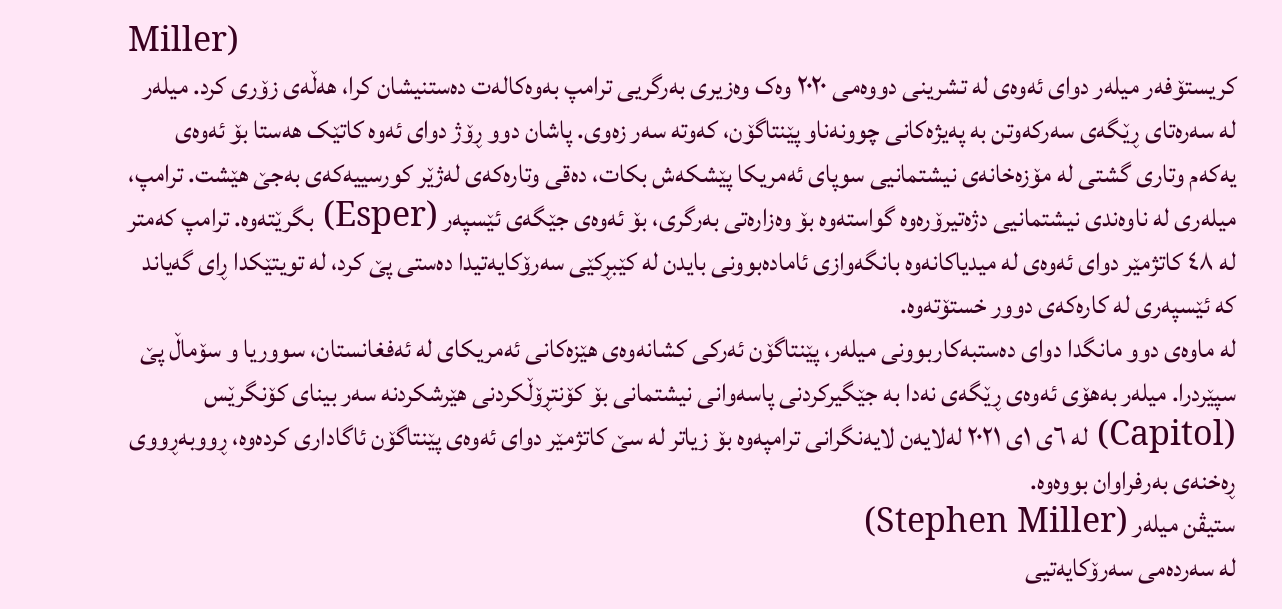Miller)
کریستۆفەر میلەر دوای ئەوەی لە تشرینی دووەمی ٢٠٢٠ وەک وەزیری بەرگریی ترامپ بەوەکالەت دەستنیشان کرا، هەڵەی زۆری کرد. میلەر لە سەرەتای ڕێگەی سەرکەوتن بە پەیژەکانی چوونەناو پێنتاگۆن، کەوتە سەر زەوی. پاشان دوو ڕۆژ دوای ئەوە کاتێک هەستا بۆ ئەوەی یەکەم وتاری گشتی لە مۆزەخانەی نیشتمانیی سوپای ئەمریکا پێشکەش بکات، دەقی وتارەکەی لەژێر کورسییەکەی بەجێ هێشت. ترامپ، میلەری لە ناوەندی نیشتمانیی دژەتیرۆرەوە گواستەوە بۆ وەزارەتی بەرگری، بۆ ئەوەی جێگەی ئێسپەر (Esper) بگرێتەوە. ترامپ کەمتر لە ٤٨ کاتژمێر دوای ئەوەی لە میدیاکانەوە بانگەوازی ئامادەبوونی بایدن لە کێبڕکێی سەرۆکایەتیدا دەستی پێ کرد، لە تویتێکدا ڕای گەیاند کە ئێسپەری لە کارەکەی دوور خستۆتەوە.
لە ماوەی دوو مانگدا دوای دەستبەکاربوونی میلەر، پێنتاگۆن ئەرکی کشانەوەی هێزەکانی ئەمریکای لە ئەفغانستان، سووریا و سۆماڵ پێ سپێردرا. میلەر بەهۆی ئەوەی ڕێگەی نەدا بە جێگیرکردنی پاسەوانی نیشتمانی بۆ کۆنتڕۆڵکردنی هێرشکردنە سەر بینای کۆنگرێس (Capitol) لە ٦ی ١ی ٢٠٢١ لەلایەن لایەنگرانی ترامپەوە بۆ زیاتر لە سێ کاتژمێر دوای ئەوەی پێنتاگۆن ئاگاداری کردەوە، ڕووبەڕووی ڕەخنەی بەرفراوان بووەوە.
ستیڤن میلەر (Stephen Miller)
لە سەردەمی سەرۆکایەتیی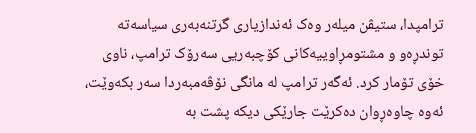ترامپدا، ستیڤن میلەر وەک ئەندازیاری گرتنەبەری سیاسەتە توندڕەو و مشتومڕاوییەکانی کۆچبەریی سەرۆک ترامپ، ناوی خۆی تۆمار کرد. ئەگەر ترامپ لە مانگی نۆڤەمبەردا سەر بکەوێت، ئەوە چاوەڕوان دەکرێت جارێکی دیکە پشت بە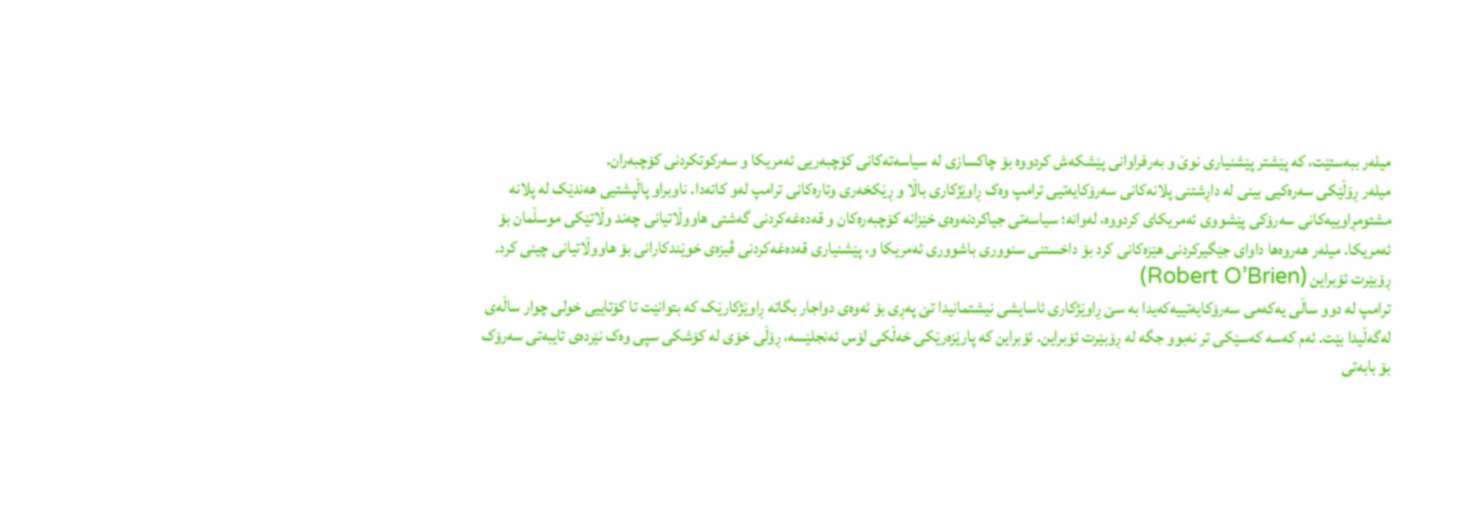میلەر ببەستێت، کە پێشتر پێشنیاری نوێ و بەرفراوانی پێشکەش کردووە بۆ چاکسازی لە سیاسەتەکانی کۆچبەریی ئەمریکا و سەرکوتکردنی کۆچبەران.
میلەر ڕۆڵێکی سەرەکیی بینی لە داڕشتنی پلانەکانی سەرۆکایەتیی ترامپ وەک ڕاوێژکاری باڵا و ڕێکخەری وتارەکانی ترامپ لەو کاتەدا. ناوبراو پاڵپشتیی هەندێک لە پلانە مشتومڕاوییەکانی سەرۆکی پێشووی ئەمریکای کردووە، لەوانە؛ سیاسەتی جیاکردنەوەی خێزانە کۆچبەرەکان و قەدەغەکردنی گەشتی هاووڵاتیانی چەند وڵاتێکی موسڵمان بۆ ئەمریکا. میلەر هەروەها داوای جێگیرکردنی هێزەکانی کرد بۆ داخستنی سنووری باشووری ئەمریکا و، پێشنیاری قەدەغەکردنی ڤیزەی خوێندکارانی بۆ هاووڵاتیانی چینی کرد.
ڕۆبێرت ئۆبراین (Robert O’Brien)
ترامپ لە دوو ساڵی یەکەمی سەرۆکایەتییەکەیدا بە سێ ڕاوێژکاری ئاسایشی نیشتمانیدا تێ پەڕی بۆ ئەوەی دواجار بگاتە ڕاوێژکارێک کە بتوانێت تا کۆتاییی خولی چوار ساڵەی لەگەڵیدا بێت. ئەم کەسە کەسێکی تر نەبوو جگە لە ڕۆبێرت ئۆبراین. ئۆبراین کە پارێزەرێکی خەڵکی لۆس ئەنجلێسە، ڕۆڵی خۆی لە کۆشکی سپی وەک نێردەی تایبەتی سەرۆک بۆ بابەتی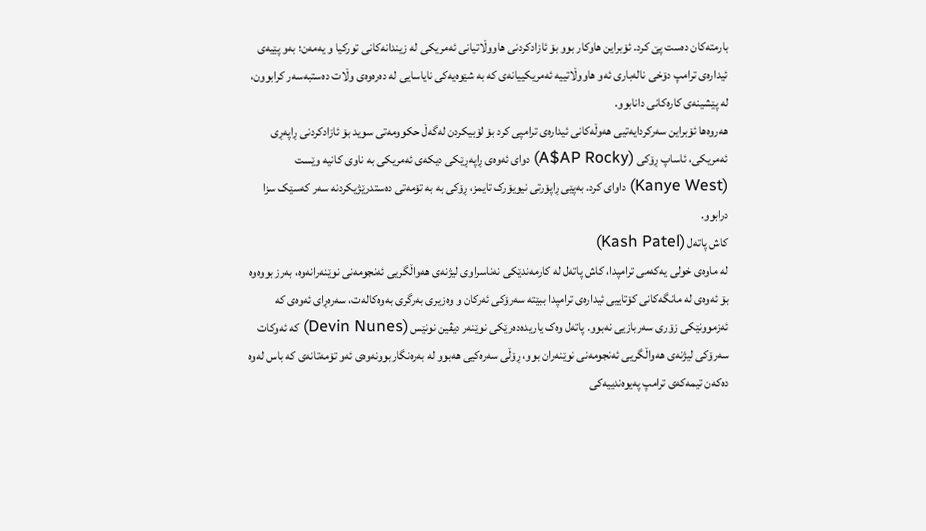بارمتەکان دەست پێ کرد. ئۆبراین هاوکار بوو بۆ ئازادکردنی هاووڵاتیانی ئەمریکی لە زیندانەکانی تورکیا و یەمەن؛ بەو پێیەی ئیدارەی ترامپ دۆخی نالەباری ئەو هاووڵاتییە ئەمریکییانەی کە بە شێوەیەکی نایاسایی لە دەرەوەی وڵات دەستبەسەر کرابوون، لە پێشینەی کارەکانی دانابوو.
هەروەها ئۆبراین سەرکردایەتیی هەوڵەکانی ئیدارەی ترامپی کرد بۆ لۆبیکردن لەگەڵ حکوومەتی سوید بۆ ئازادکردنی ڕاپەڕی ئەمریکی، ئاساپ ڕۆکی (A$AP Rocky) دوای ئەوەی ڕاپەڕێکی دیکەی ئەمریکی بە ناوی کانیە وێست (Kanye West) داوای کرد. بەپێی ڕاپۆرتی نیویۆرک تایمز، ڕۆکی بە بە تۆمەتی دەستدرێژیکردنە سەر کەسێک سزا درابوو.
کاش پاتەل (Kash Patel)
لە ماوەی خولی یەکەمی ترامپدا، کاش پاتەل لە کارمەندێکی نەناسراوی لیژنەی هەواڵگریی ئەنجومەنی نوێنەرانەوە، بەرز بووەوە بۆ ئەوەی لە مانگەکانی کۆتاییی ئیدارەی ترامپدا ببێتە سەرۆکی ئەرکان و وەزیری بەرگری بەوەکالەت، سەرەڕای ئەوەی کە ئەزموونێکی زۆری سەربازیی نەبوو. پاتەل وەک یاریدەدەرێکی نوێنەر دیڤین نونێس (Devin Nunes) کە ئەوکات سەرۆکی لیژنەی هەواڵگریی ئەنجومەنی نوێنەران بوو، ڕۆڵی سەرەکیی هەبوو لە بەرەنگاربوونەوەی ئەو تۆمەتانەی کە باس لەوە دەکەن تیمەکەی ترامپ پەیوەندییەکی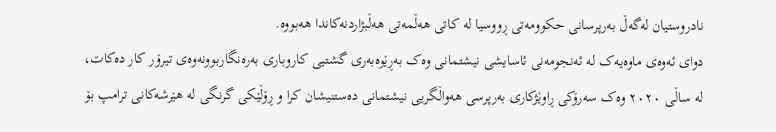نادروستیان لەگەڵ بەرپرسانی حکوومەتی ڕووسیا لە کاتی هەڵمەتی هەڵبژاردنەکاندا هەبووە.
دوای ئەوەی ماوەیەک لە ئەنجومەنی ئاسایشی نیشتمانی وەک بەڕێوەبەری گشتیی کاروباری بەرەنگاربوونەوەی تیرۆر کار دەکات، لە ساڵی ٢٠٢٠ وەک سەرۆکی ڕاوێژکاری بەرپرسی هەواڵگریی نیشتمانی دەستنیشان کرا و ڕۆڵێکی گرنگی لە هێرشەکانی ترامپ بۆ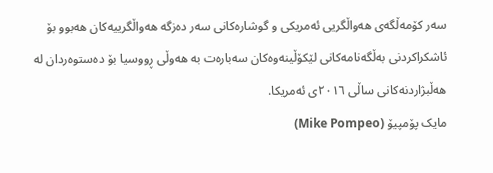سەر کۆمەڵگەی هەواڵگریی ئەمریکی و گوشارەکانی سەر دەزگە هەواڵگرییەکان هەبوو بۆ ئاشکراکردنی بەڵگەنامەکانی لێکۆڵینەوەکان سەبارەت بە هەوڵی ڕووسیا بۆ دەستوەردان لە هەڵبژاردنەکانی ساڵی ٢٠١٦ی ئەمریکا.
مایک پۆمپیۆ (Mike Pompeo)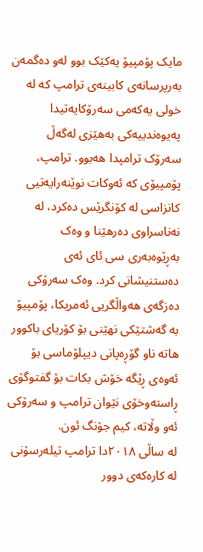مایک پۆمپیۆ یەکێک بوو لەو دەگمەن بەرپرسانەی کابینەی ترامپ کە لە خولی یەکەمی سەرۆکایەتیدا پەیوەندییەکی بەهێزی لەگەڵ سەرۆک ترامپدا هەبوو. ترامپ، پۆمپیۆی کە ئەوکات نوێنەرایەتیی کانزاسی لە کۆنگرێس دەکرد، لە نەناسراوی دەرهێنا و وەک بەڕێوەبەری سی ئای ئەی دەستنیشانی کرد. وەک سەرۆکی دەزگەی هەواڵگریی ئەمریکا، پۆمپیۆ بە گەشتێکی نهێنی بۆ کۆریای باکوور هاتە ناو گۆڕەپانی دیپلۆماسی بۆ ئەوەی ڕێگە خۆش بکات بۆ گفتوگۆی ڕاستەوخۆی نێوان ترامپ و سەرۆکی ئەو وڵاتە، کیم جۆنگ ئون.
لە ساڵی ٢٠١٨دا ترامپ تیلەرسۆنی لە کارەکەی دوور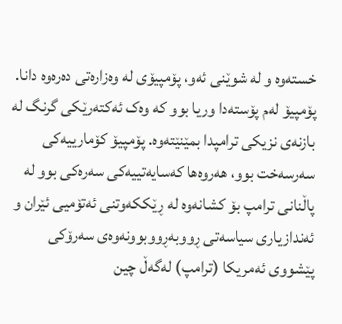خستەوە و لە شوێنی ئەو، پۆمپیۆی لە وەزارەتی دەرەوە دانا. پۆمپیۆ لەم پۆستەدا وریا بوو کە وەک ئەکتەرێکی گرنگ لە بازنەی نزیکی ترامپدا بمێنێتەوە. پۆمپیۆ کۆمارییەکی سەرسەخت بوو، هەروەها کەسایەتییەکی سەرەکی بوو لە پاڵنانی ترامپ بۆ کشانەوە لە ڕێککەوتنی ئەتۆمیی ئێران و ئەندازیاری سیاسەتی ڕووبەڕووبوونەوەی سەرۆکی پێشووی ئەمریکا (ترامپ) لەگەڵ چین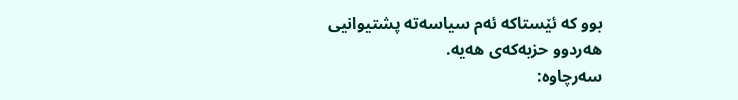بوو کە ئێستاکە ئەم سیاسەتە پشتیوانیی هەردوو حزبەکەی هەیە.
سەرچاوە: